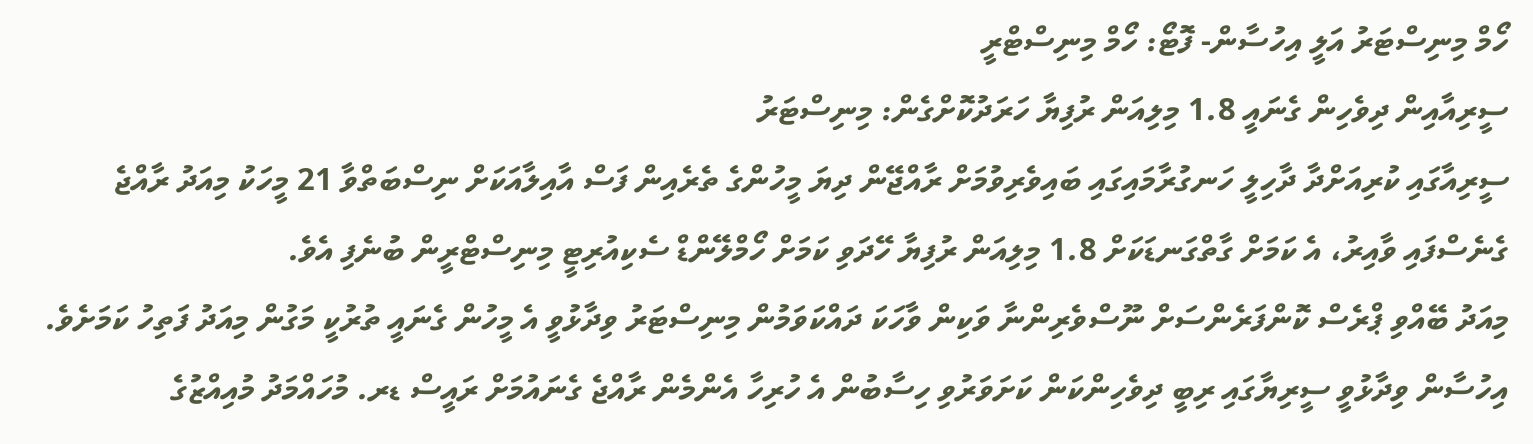ހޯމް މިނިސްޓަރު އަލީ އިހުސާން- ފޮޓޯ: ހޯމް މިނިސްޓްރީ
ސީރިއާއިން ދިވެހިން ގެނައީ 1.8 މިލިއަން ރުފިޔާ ހަރަދުކޮށްގެން: މިނިސްޓަރު
ސީރިއާގައި ކުރިއަށްދާ ދާހިލީ ހަނގުރާމައިގައި ބައިވެރިވުމަށް ރާއްޖޭން ދިޔަ މީހުންގެ ތެރެއިން ފަސް އާއިލާއަކަށް ނިސްބަތްވާ 21 މީހަކު މިއަދު ރާއްޖެ ގެނެސްފައި ވާއިރު، އެ ކަމަށް ގާތްގަނޑަކަށް 1.8 މިލިއަން ރުފިޔާ ހޭދަވި ކަމަށް ހޯމްލޭންޑް ސެކިއުރިޓީ މިނިސްޓްރީން ބުނެފި އެވެ.
މިއަދު ބޭއްވި ޕްރެސް ކޮންފަރެންސަށް ނޫސްވެރިންނާ ވަކިން ވާހަކަ ދައްކަވަމުން މިނިސްޓަރު ވިދާޅުވީ އެ މީހުން ގެނައީ ތުރުކީ މަގުން މިއަދު ފަތިހު ކަމަށެވެ.
އިހުސާން ވިދާޅުވީ ސީރިޔާގައި ރިބީ ދިވެހިންކަން ކަށަވަރުވި ހިސާބުން އެ ހުރިހާ އެންމެން ރާއްޖެ ގެނައުމަށް ރައީސް ޑރ. މުހައްމަދު މުއިއްޒުގެ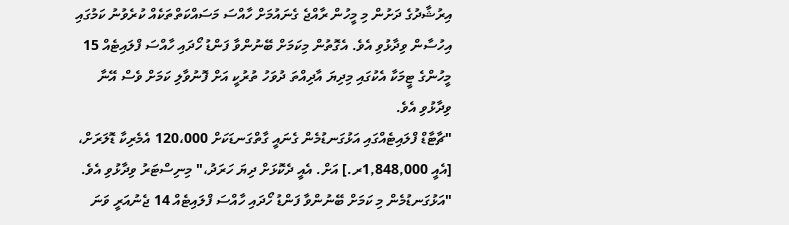އިރުޝާދުގެ ދަށުން މި މީހުން ރާއްޖެ ގެނައުމަށް ހާއްސަ މަސައްކަތްތަކެއް ކުރެވުނު ކަމުގައި އިހުސާން ވިދާޅުވި އެވެ. އެގޮތުން މިކަމަށް ބޭނުންވާ ފަންޑު ހޯދައި ހާއްސަ ފްލައިޓެއް 15 މީހުންގެ ޓީމަކާ އެކުގައި މިދިޔަ އާދިއްތަ ދުވަހު ތުރުކީ އަށް ފޮނުވާލި ކަމަށް ވެސް އޭނާ ވިދާޅުވި އެވެ.
"ޗާޓާޑް ފްލައިޓެއްގައި އަޅުގަނޑުމެން ގެނައީ ގާތްގަނޑަކަށް 120،000 އެމެރިކާ ޑޮލަރަށް، [އެއީ 1,848,000ރ.] އަށް. އެއީ ދެކޮޅަށް ދިޔަ ހަރަދު،" މިނިސްޓަރު ވިދާޅުވި އެވެ. "އަޅުގަނޑުމެން މި ކަމަށް ބޭނުންވާ ފަންޑު ހޯދައި ހާއްސަ ފްލައިޓެއް 14 ޖެނުއަރީ ވަނަ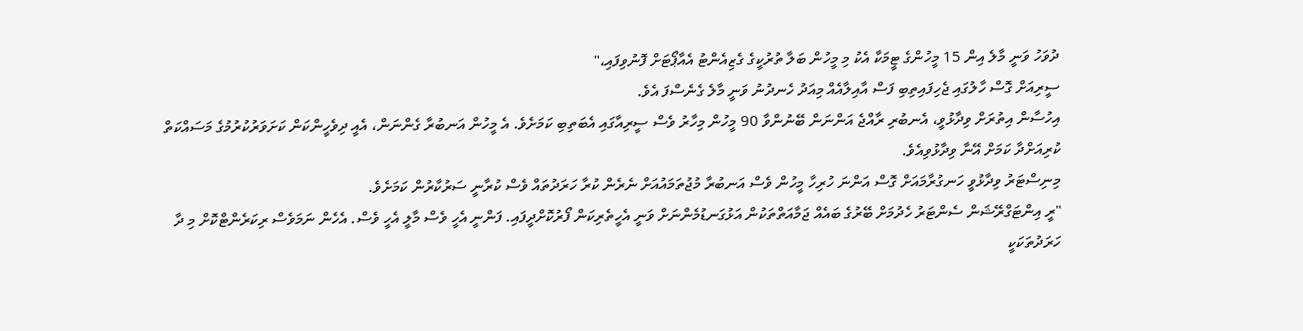ދުވަހު ވަނީ މާލެ އިން 15 މީހުންގެ ޓީމަކާ އެކު މި މީހުން ބަލާ ތުރުކީގެ ގެޒިއެންޓު އެއާޕޯޓަށް ފޮނުވިފައި،"
ސީރިއަށް ގޮސް ހާލުގައި ޖެހިފައިތިބި ފަސް އާއިލާއެއް މިއަދު ހެނދުނު ވަނީ މާލެ ގެނެސްފަ އެވެ.
އިހުސާން އިތުރަށް ވިދާޅުވީ، އެނބުރި ރާއްޖެ އަންނަން ބޭނުންވާ 90 މީހުން މިހާރު ވެސް ސީރިއާގައި އެބަތިބި ކަމަށެވެ. އެ މީހުން އަނބުރާ ގެންނަން، އެއީ ދިވެހީންކަން ކަށަވަރުކުރުމުގެ މަސައްކަތް ކުރިއަށްދާ ކަމަށް އޭނާ ވިދާޅުވިއެވެ.
މިނިސްޓަރު ވިދާޅުވީ ހަނގުރާމައަށް ގޮސް އަންނަ ހުރިހާ މީހުން ވެސް އަނބުރާ މުޖުތަމައުއަށް ނެރެން ކުރާ ހަރަދުތައް ވެސް ކުރާނީ ސަރުކާރުން ކަމަށެވެ.
"ރީ އިންޓަގްރޭޝަން ސެންޓަރު ހެދުމަށް ބޭރުގެ ބައެއް ޖަމާއަތްތަކުން އަޅުގަނޑުމެންނަށް ވަނީ އެހީތެރިކަން ފޯރުކޮށްދީފައި. ފަންނީ އެހީ ވެސް މާލީ އެހީ ވެސް. އެހެން ނަމަވެސް ރިކަރެންޓްކޮށް މި ދާ ހަރަދުތަކަކީ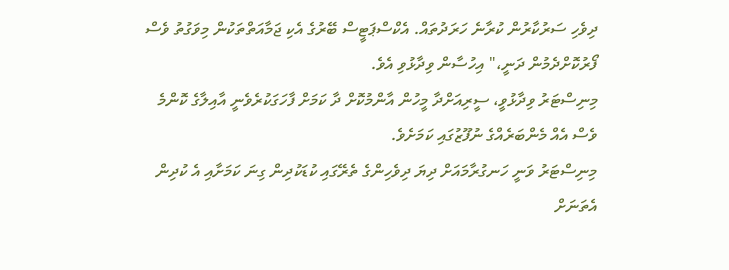ދިވެހި ސަރުކާރުން ކުރާނެ ހަރަދުތައް. އެކްސްޕަޓީސް ބޭރުގެ އެކި ޖަމާއަތްތަކުން މިވަގުތު ވެސް ފޯރުކޮށްދެމުން ދަނީ،" އިހުސާން ވިދާޅުވި އެވެ.
މިނިސްޓަރު ވިދާޅުވީ، ސީރިއަށްދާ މީހުން އާންމުކޮށް ދާ ކަމަށް ފާހަގަކުރެވެނީ އާއިލާގެ ކޮންމެ ވެސް އެއް މެންބަރެއްގެ ނުފޫޒުގައި ކަމަށެވެ.
މިނިސްޓަރު ވަނީ ހަނގުރާމައަށް ދިޔަ ދިވެހިންގެ ތެރޭގައި ކުޑަކުދިން ގިނަ ކަމަށާއި އެ ކުދިން އެތަނަށް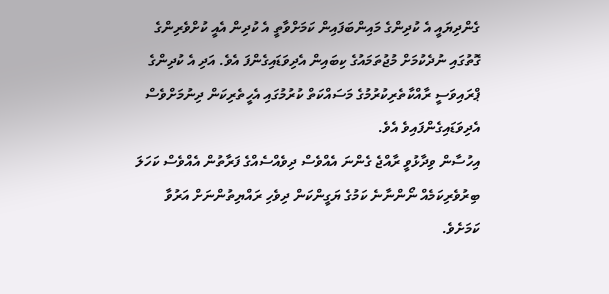ގެންދިޔައީ އެ ކުދިންގެ މައިންބަފައިން ކަމަށްވާތީ އެ ކުދިން އެއީ ކުށްވެރިންގެ ގޮތުގައި ނުދެކުމަށް މުޖުތަމައުގެ ކިބައިން އެދިވަޑައިގެންފަ އެވެ. އަދި އެ ކުދިންގެ ޕްރައިވަސީ ރާއްކާތެރިކުރުމުގެ މަސައްކަތް ކުރުމުގައި އެހީތެރިކަން ދިނުމަށްވެސް އެދިވަޑައިގެންފައިވެ އެވެ.
އިހުސާން ވިދާޅުވީ ރާއްޖެ ގެންނަ އެއްވެސް ދިވެއްސެއްގެ ފަރާތުން އެއްވެސް ކަހަލަ ބިރުވެރިކަމެއް ނޯންނާނެ ކަމުގެ ޔަގީންކަން ދިވެހި ރައްޔިތުންނަށް އަރުވާ ކަމަށެވެ.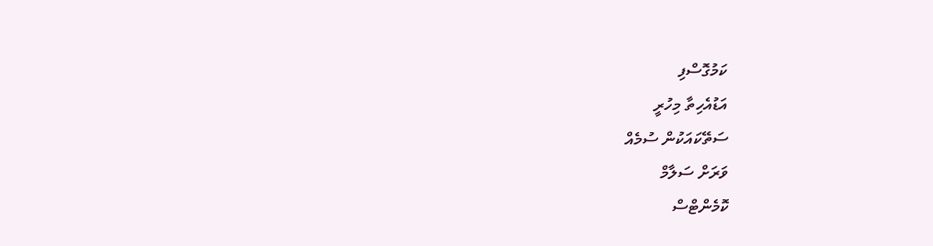ކަމުގޮސްފި
އަޑުއެހިތާ މިހުރީ
ސަތޭކައަކުން ސުމެއް
ވަރަށް ސަލާމް
ކޮމެންޓްސް